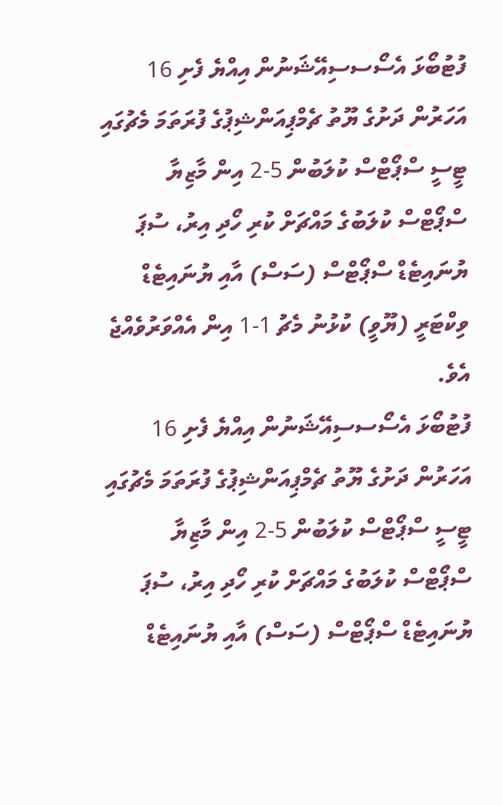ފުޓުބޯޅަ އެސޯސސިއޭޝަނުން އިއްޔެ ފެށި 16 އަހަރުން ދަށުގެ ޔޫތު ޗެމްޕިއަންޝިޕުގެ ފުރަތަމަ މެޗުގައި ޓީސީ ސްޕޯޓްސް ކުލަބުން 5-2 އިން މާޒިޔާ ސްޕޯޓްސް ކުލަބުގެ މައްޗަށް ކުރި ހޯދި އިރު، ސުޕަ ޔުނައިޓެޑް ސްޕޯޓްސް (ސަސް) އާއި ޔުނައިޓެޑް ވިކްޓަރީ (ޔޫވީ) ކުޅުނު މެޗު 1-1 އިން އެއްވަރުވެއްޖެ އެވެ.
ފުޓުބޯޅަ އެސޯސސިއޭޝަނުން އިއްޔެ ފެށި 16 އަހަރުން ދަށުގެ ޔޫތު ޗެމްޕިއަންޝިޕުގެ ފުރަތަމަ މެޗުގައި ޓީސީ ސްޕޯޓްސް ކުލަބުން 5-2 އިން މާޒިޔާ ސްޕޯޓްސް ކުލަބުގެ މައްޗަށް ކުރި ހޯދި އިރު، ސުޕަ ޔުނައިޓެޑް ސްޕޯޓްސް (ސަސް) އާއި ޔުނައިޓެޑް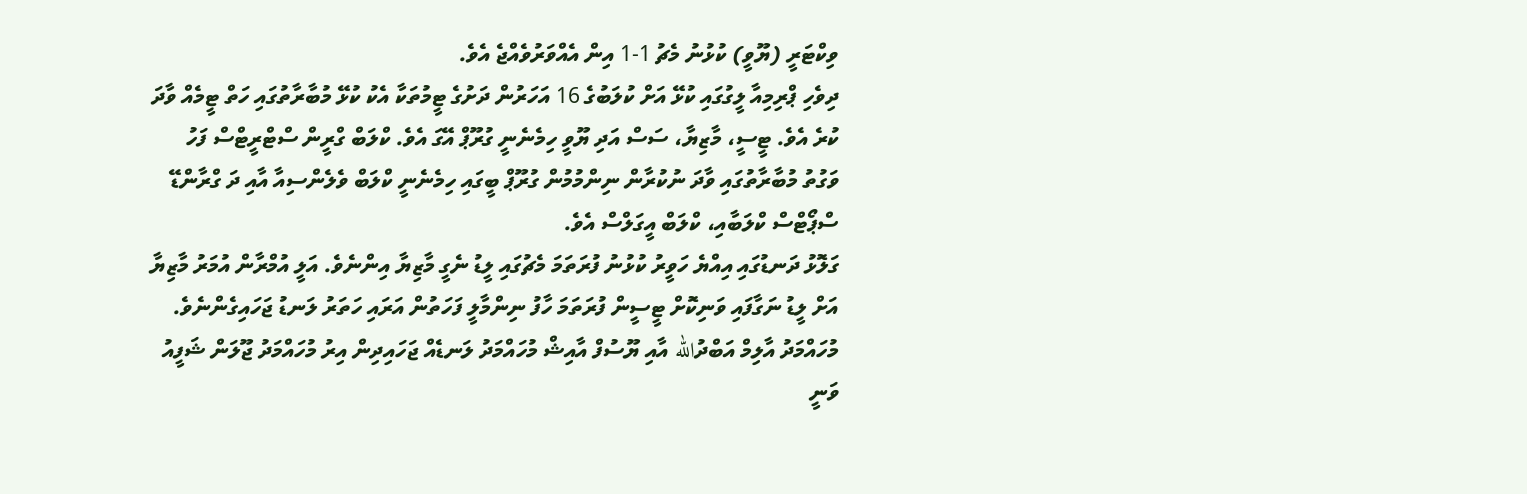ވިކްޓަރީ (ޔޫވީ) ކުޅުނު މެޗު 1-1 އިން އެއްވަރުވެއްޖެ އެވެ.
ދިވެހި ޕްރިމިއާ ލީގުގައި ކުޅޭ އަށް ކުލަބުގެ 16 އަހަރުން ދަށުގެ ޓީމުތަކާ އެކު ކުޅޭ މުބާރާތުގައި ހަތް ޓީމެއް ވާދަ ކުރެ އެވެ. ޓީސީ، މާޒިޔާ، ސަސް އަދި ޔޫވީ ހިމެނެނީ ގުރޫޕް އޭގަ އެވެ. ކްލަބް ގްރީން ސްޓްރީޓްސް ފަހު ވަގުތު މުބާރާތުގައި ވާދަ ނުކުރާން ނިންމުމުން ގުރޫޕް ބީގައި ހިމެނެނީ ކްލަބް ވެލެންސިއާ އާއި ދަ ގްރާންޑޭ ސްޕޯޓްސް ކްލަބާއި، ކްލަބް އީގަލްސް އެވެ.
ގަލޮޅު ދަނޑުގައި އިއްޔެ ހަވީރު ކުޅުނު ފުރަތަމަ މެޗުގައި ލީޑު ނެގީ މާޒިޔާ އިންނެވެ. އަލީ އުމްރާން އުމަރު މާޒިޔާ އަށް ލީޑު ނަގާފައި ވަނިކޮށް ޓީސީން ފުރަތަމަ ހާފު ނިންމާލީ ފަހަތުން އަރައި ހަތަރު ލަނޑު ޖަހައިގެންނެވެ. މުހައްމަދު އާލިމް އަބްދުالله އާއި ޔޫސުފް އާއިޝް މުހައްމަދު ލަނޑެއް ޖަހައިދިން އިރު މުހައްމަދު ޖޫލަން ޝަފީއު ވަނީ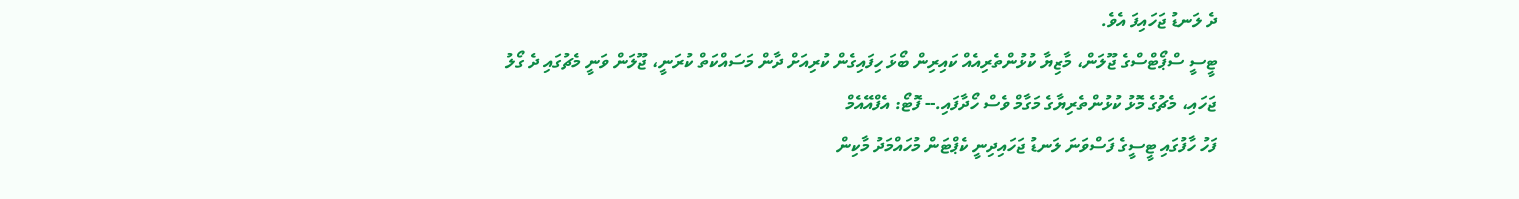ދެ ލަނޑު ޖަހައިފަ އެވެ.
ޓީސީ ސްޕޯޓްސްގެ ޖޫލަން، މާޒިޔާ ކުޅުންތެރިއެއް ކައިރިން ބޯޅަ ހިފައިގެން ކުރިއަށް ދާން މަސައްކަތް ކުރަނީ، ޖޫލަން ވަނީ މެޗުގައި ދެ ގޯލު ޖަހައި، މެޗުގެ މޮޅު ކުޅުންތެރިޔާގެ މަގާމް ވެސް ހޯދާފައި.-- ފޮޓޯ: އެފްއޭއެމް
ފަހު ހާފުގައި ޓީސީގެ ފަސްވަނަ ލަނޑު ޖަހައިދިނީ ކެޕްޓަން މުހައްމަދު މާކިން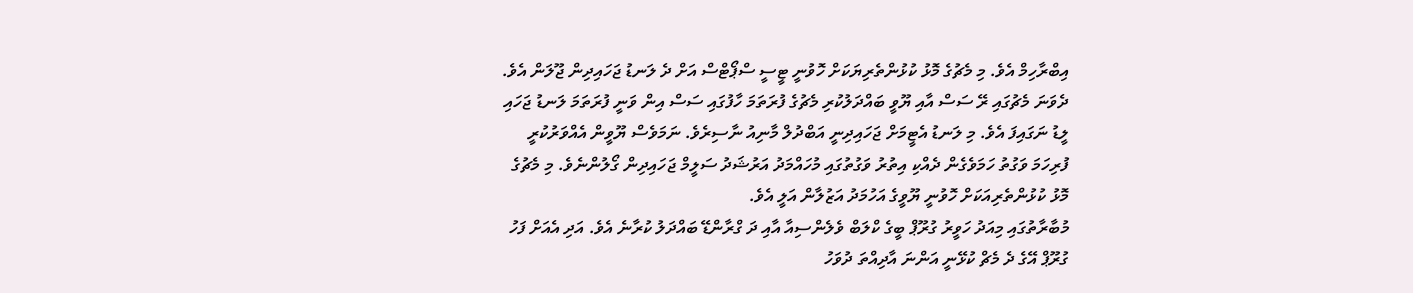އިބްރާހިމް އެވެ. މި މެޗުގެ މޮޅު ކުޅުންތެރިޔަކަށް ހޮވުނީ ޓީސީ ސްޕޯޓްސް އަށް ދެ ލަނޑު ޖަހައިދިން ޖޫލަން އެވެ.
ދެވަނަ މެޗުގައި ރޭ ސަސް އާއި ޔޫވީ ބައްދަލުކުރި މެޗުގެ ފުރަތަމަ ހާފުގައި ސަސް އިން ވަނީ ފުރަތަމަ ލަނޑު ޖަހައި ލީޑު ނަގައިފަ އެވެ. މި ލަނޑު އެޓީމަށް ޖަހައިދިނީ އަބްދުލް މާނިއު ނާސިރެވެ. ނަމަވެސް ޔޫވީން އެއްވަރުކުރީ ފުރިހަމަ ވަގުތު ހަމަވެގެން ދެއްކި އިތުރު ވަގުތުގައި މުހައްމަދު އަރުޝަދު ސަލީމް ޖަހައިދިން ގޯލުންނެވެ. މި މެޗުގެ މޮޅު ކުޅުންތެރިއަކަށް ހޮވުނީ ޔޫވީގެ އަހުމަދު އަޒުލާން އަލީ އެވެ.
މުބާރާތުގައި މިއަދު ހަވީރު ގުރޫޕް ބީގެ ކްލަބް ވެލެންސިއާ އާއި ދަ ގްރާންޑޭ ބައްދަލު ކުރާނެ އެވެ. އަދި އެއަށް ފަހު ގުރޫޕް އޭގެ ދެ މެޗް ކުޅޭނީ އަންނަ އާދިއްތަ ދުވަހު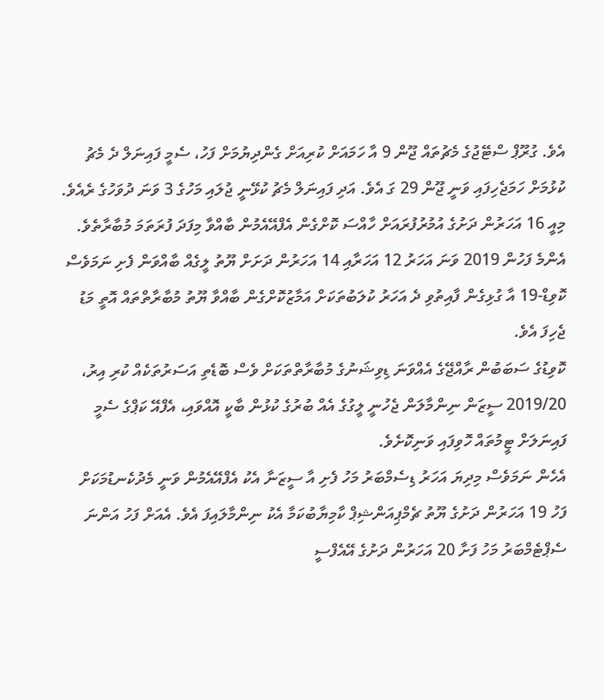އެވެ. ގުރޫޕް ސްޓޭޖުގެ މެޗުތައް ޖޫން 9 އާ ހަމައަށް ކުރިއަށް ގެންދިޔުމަށް ފަހު، ސެމީ ފައިނަލް ދެ މެޗު ކުޅުމަށް ހަމަޖެހިފައި ވަނީ ޖޫން 29 ގަ އެވެ. އަދި ފައިނަލް މެޗު ކުޅޭނީ ޖުލައި މަހުގެ 3 ވަނަ ދުވަހުގެ ރެއެވެ.
މިއީ 16 އަހަރުން ދަށުގެ އުމުރުފުރައަށް ހާއްސަ ކޮށްގެން އެފްއޭއެމުން ބާއްވާ މިފަދަ ފުރަތަމަ މުބާރާތެވެ. އެންމެ ފަހުން 2019 ވަނަ އަހަރު 12 އަހަރާއި 14 އަހަރުން ދަށަށް ޔޫތު ލީގެއް ބާއްވަން ފެށި ނަމަވެސް ކޮވިޑް-19 އާ ގުޅިގެން ފާއިތުވި ދެ އަހަރު ކުލަބުތަކަށް އަމާޒުކޮށްގެން ބާއްވާ ޔޫތު މުބާރާތްތައް އޮތީ މަޑު ޖެހިފަ އެވެ.
ކޮވިޑުގެ ސަބަބުން ރާއްޖޭގެ އެއްވަނަ ޑިވިޝަނުގެ މުބާރާތްތަކަށް ވެސް ބޮޑެތި އަސަރުތަކެއް ކުރި އިރު، 2019/20 ސީޒަން ނިންމާލަން ޖެހުނީ ލީގުގެ އެއް ބުރުގެ ކުޅުން ބާކީ އޮއްވައި، އެފްއޭ ކަޕްގެ ސެމީ ފައިނަލަށް ޓީމުތައް ހޮވިފައި ވަނިކޮށެވެ.
އެހެން ނަމަވެސް މިދިޔަ އަހަރު ޑިސެމްބަރު މަހު ފެށި އާ ސީޒަނާ އެކު އެފްއޭއެމުން ވަނީ މެދުކެނޑުމަކަށް ފަހު 19 އަހަރުން ދަށުގެ ޔޫތު ޗެމްޕިއަންޝިޕް ކާމިޔާބުކަމާ އެކު ނިންމާލައިފަ އެވެ. އެއަށް ފަހު އަންނަ ސެޕްޓެމްބަރު މަހު ފަށާ 20 އަހަރުން ދަށުގެ އޭއެފްސީ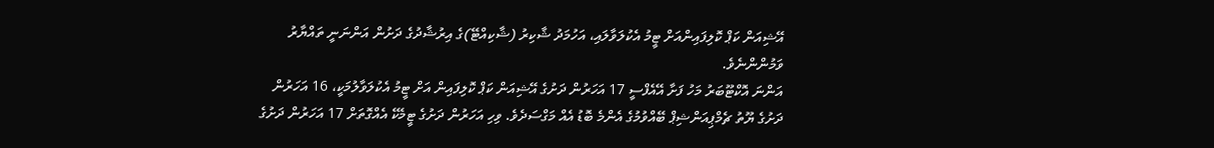އޭޝިއަން ކަޕް ކޮލިފައިންއަށް ޓީމު އެކުލަވާލައި، އަހުމަދު ޝާކިރު (ޝާކިއްޓޭ)ގެ އިރުޝާދުގެ ދަށުން އަންނަނީ ތައްޔާރު ވަމުންންނެވެ.
އަންނަ އޮކްޓޫބަރު މަހު ފަށާ އޭއެފްސީ 17 އަހަރުން ދަށުގެ އޭޝިއަން ކަޕް ކޮލިފައިން އަށް ޓީމު އެކުލަވާލުމަކީ، 16 އަހަރުން ދަށުގެ ޔޫތު ޗެމްޕިއަންޝިޕް ބޭއްވުމުގެ އެންމެ ބޮޑު އެއް މަގްސަދެވެ. ވިހި އަހަރުން ދަށުގެ ޓީމެކޭ އެއްގޮތަށް 17 އަހަރުން ދަށުގެ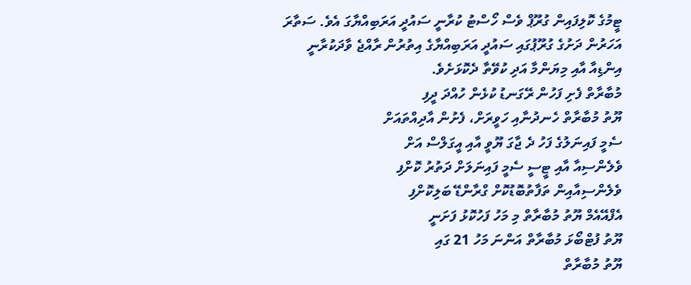ޓީމުގެ ކޮލިފައިން ގުރޫޕް ވެސް ހޯސްޓު ކުރާނީ ސައުދީ އަރަބިއްޔާގަ އެވެ. ސަތާރަ އަހަރުން ދަށުގެ ގުރޫޕުގައި ސައުދީ އަރަބިއްޔާގެ އިތުރުން ރާއްޖެ ވާދަކުރާނީ އިންޑިއާ އާއި މިޔަންމާ އަދި ކުވޭތާ ދެކޮޅަށެވެ.
މުބާރާތް ފެށި ފަހުން ރޭގަނޑު ކުޅެން ހުއްދަ ދީފި
ޔޫތު މުބާރާތް ހެނދުނާއި ހަވީރަށް، ފެށުން އާދިއްތައަށް
ސެމީ ފައިނަލުގެ ފަހު ދެ ޖާގަ ޔޫވީ އާއި އީގަލްސް އަށް
ވެލެންސިއާ އާއި ޓީސީ ސެމީ ފައިނަލަށް ދަތުރު ކޮށްފި
ވެލެންސިއާއިން ތަފާތުބޮޑުކޮށް ގްރާންޑޭ ބަލިކޮށްފި
އެފްއޭއެމް ޔޫތު މުބާރާތް މި މަހު ފަހުކޮޅު ފަށަނީ
ޔޫތު ފުޓްބޯޅަ މުބާރާތް އަންނަ މަހު 21 ގައި
ޔޫތު މުބާރާތް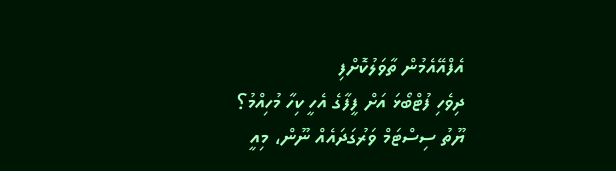އެފްއޭއެމުން ތާވަލުކޮށްފި
ދިވެހި ފުޓްބޯޅަ އަށް ފީފާގެ އެހީ ކިހާ މުހިއްމު؟
ޔޫތު ސިސްޓަމް ވަރުގަދައެއް ނޫން، މިއީ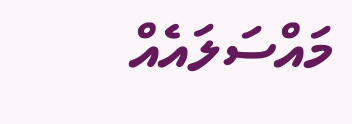މައްސަލައެއް